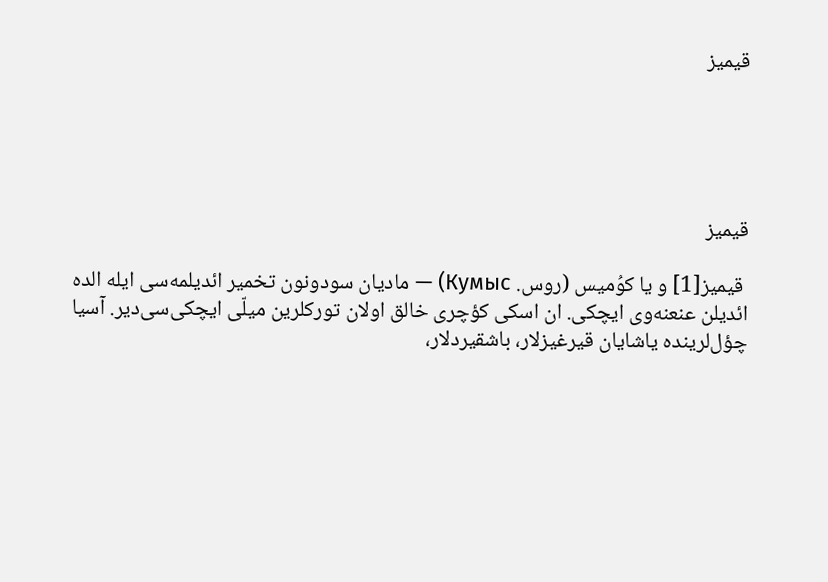قیمیز





قیمیز

 قیمیز[1] و یا کوُمیس (روس. Кумыс) — مادیان سودونون تخمیر ائدیلمه‌سی ایله الده ائدیلن عنعنه‌وی ایچکی. ان اسکی کؤچری خالق اولان تورکلرین میلّی ایچکی‌سی‌دیر. آسیا چؤل‌لرینده یاشایان قیرغیزلار، باشقیردلار،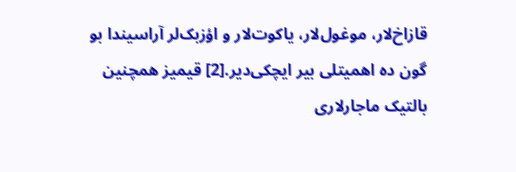قازاخ‌لار، موغول‌لار، یاکوت‌لار و اؤزبک‌لر آراسیندا بو گون ده اهمیتلی بیر ایچکی‌دیر.[2] قیمیز همچنین بالتیک ماجارلاری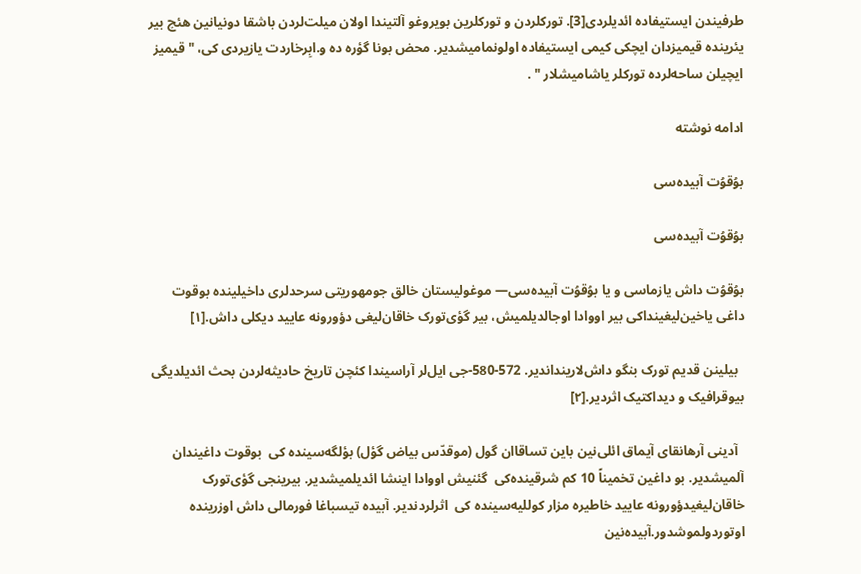طرفیندن ایستیفاده ائدیلردی[3]. تورکلردن و تورکلرین بویروغو آلتیندا اولان میلت‌لردن باشقا دونیانین هئچ بیر یئرینده قیمیزدان ایچکی کیمی ایستیفاده اولونمامیشدیر. محض بونا گؤره ده و.ابِرخاردت یازیردی کی، " قیمیز ایچیلن ساحه‌لرده تورکلر یاشامیشلار " .

ادامه نوشته

بوُقوُت آبیده‌سی

بوُقوُت آبیده‌سی

بوُقوُت داش یازماسی و یا بوُقوُت آبیده‌سی— موغولیستان خالق جومهوریتی سرحدلری داخیلینده بوقوت داغی یاخین‌لیغینداکی بیر اووادا اوجالدیلمیش، بیر گؤی‌تورک خاقان‌لیغی دؤورونه عایید دیکلی داش.[۱]

  بیلینن قدیم تورک بنگو داش‌لارینداندیر. 572-580-جی ایل‌لر آراسیندا کئچن تاریخ حادیثه‌لردن بحث ائدیلدیگی بیوقرافیک و دیداکتیک اثردیر.[۲]

  آدینی آرهانقای آیماق ائلی‌نین باین تساقاان گول (موقدّس بیاض گؤل) بؤلگه‌سینده کی  بوقوت داغیندان آلمیشدیر. بو داغین تخمیناً 10 کم شرقینده‌کی  گئنیش اووادا اینشا ائدیلمیشدیر. بیرینجی گؤی‌تورک خاقان‌لیغیدؤورونه عایید خاطیره مزار کوللیه‌سینده کی  اثرلردندیر. آبیده تیسباغا فورمالی داش اوزرینده اوتوردولموشدور.آبیده‌نین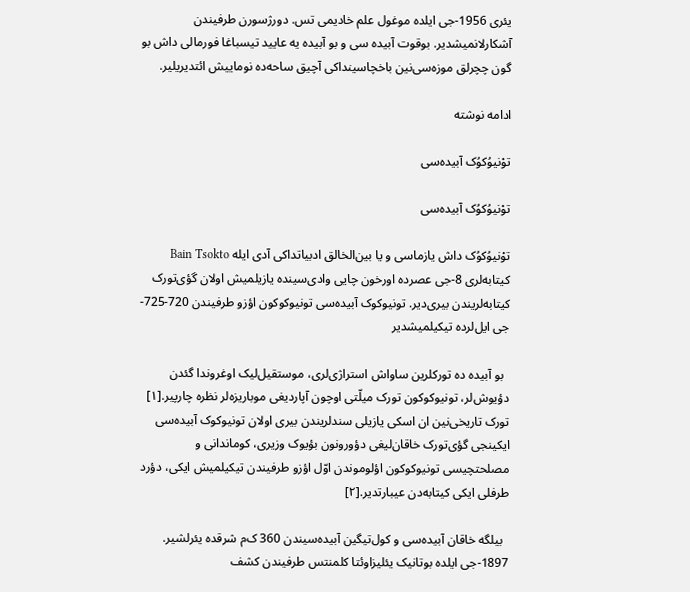یئری 1956-جی ایلده موغول علم خادیمی تس. دورژسورن طرفیندن آشکارلانمیشدیر. بوقوت آبیده سی و بو آبیده یه عایید تیسباغا فورمالی داش بو گون چچرلق موزه‌سی‌نین باخچاسینداکی آچیق ساحه‌ده نوماییش ائتدیریلیر.

ادامه نوشته

توْنیوُکوُک آبیده‌سی

توْنیوُکوُک آبیده‌سی

توْنیوُکوُک داش یازماسی و یا بین‌الخالق ادبیاتداکی آدی ایله Bain Tsokto کیتابه‌لری 8-جی عصرده اورخون چایی وادی‌سینده یازیلمیش اولان گؤی‌تورک کیتابه‌لریندن بیری‌دیر. تونیوکوک آبیده‌سی تونیوکوکون اؤزو طرفیندن 720-725-جی ایل‌لرده تیکیلمیشدیر

  بو آبیده ده تورکلرین ساواش استراژی‌لری، موستقیل‌لیک اوغروندا گئدن دؤیوش‌لر، تونیوکوکون تورک میلّتی اوچون آپاردیغی موباریزه‌لر نظره چارپیر.[۱] تورک تاریخی‌نین ان اسکی یازیلی سندلریندن بیری اولان تونیوکوک آبیده‌سی ایکینجی گؤی‌تورک خاقان‌لیغی دؤورونون بؤیوک وزیری، کوماندانی و مصلحتچیسی تونیوکوکون اؤلوموندن اوّل اؤزو طرفیندن تیکیلمیش ایکی، دؤرد طرفلی ایکی کیتابه‌دن عیبارتدیر.[۲]

  بیلگه خاقان آبیده‌سی و کول‌تیگین آبیده‌سیندن 360 ک‌م شرقده یئرلشیر. 1897-جی ایلده بوتانیک یئلیزاوئتا کلمنتس طرفیندن کشف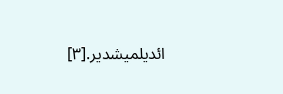ائدیلمیشدیر.[۳]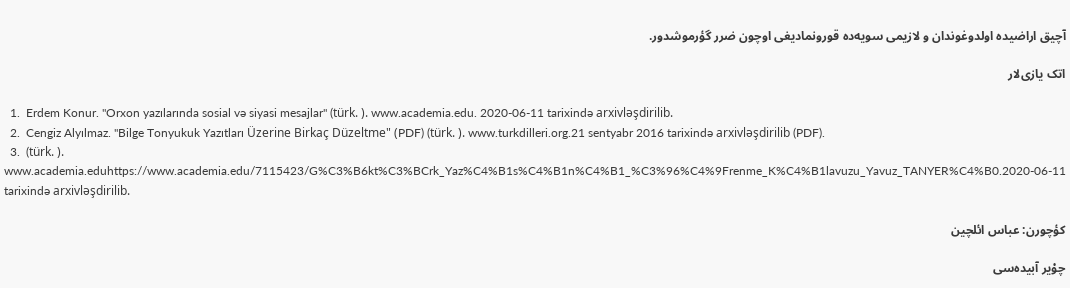آچیق اراضیده اولدوغوندان و لازیمی سویه‌ده قورونمادیغی اوچون ضرر گؤرموشدور.

اتک یازی‌لار

  1.  Erdem Konur. "Orxon yazılarında sosial və siyasi mesajlar" (türk. ). www.academia.edu. 2020-06-11 tarixində arxivləşdirilib.
  2.  Cengiz Alyılmaz. "Bilge Tonyukuk Yazıtları Üzerine Birkaç Düzeltme" (PDF) (türk. ). www.turkdilleri.org.21 sentyabr 2016 tarixində arxivləşdirilib (PDF).
  3.  (türk. ). www.academia.eduhttps://www.academia.edu/7115423/G%C3%B6kt%C3%BCrk_Yaz%C4%B1s%C4%B1n%C4%B1_%C3%96%C4%9Frenme_K%C4%B1lavuzu_Yavuz_TANYER%C4%B0.2020-06-11 tarixində arxivləşdirilib.

کؤچورن: عباس ائلچین

چوْیر آبیده‌سی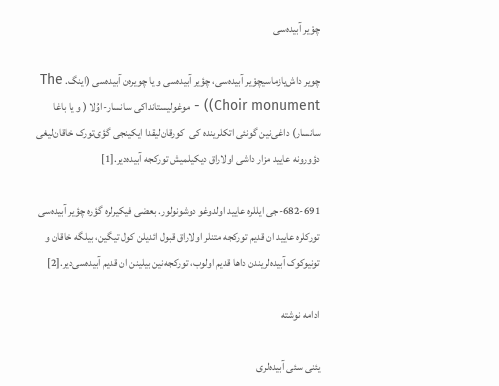چوْیر آبیده‌سی

چویر داش‌یازماسیچوْیر آبیده‌سی، چؤیر آبیده‌سی و یا چویره‌ن آبیده‌سی (اینگ. The Choir monument)) - موغولیستانداکی سانسار-اوُلا ( و یا باغا سانسار) داغی‌نین گونئی اتکلرینده کی  کورقان‌لیقدا ایکینجی گؤی‌تورک خاقان‌لیغی دؤورونه عایید مزار داشی اولاراق دیکیلمیش تورکجه آبیده‌دیر.[1]

682-691-جی ایللره عایید اولدوغو دوشونولور. بعضی فیکیرلره گؤره چؤیر آبیده‌سی تورکلره عایید ان قدیم تورکجه متنلر اولاراق قبول ائدیلن کول تیگین، بیلگه خاقان و تونیوکوک آبیده‌لریندن داها قدیم اولوب، تورکجه‌نین بیلینن ان قدیم آبیده‌سی‌دیر.[2]

ادامه نوشته

یئنی سئی آبیده‌لری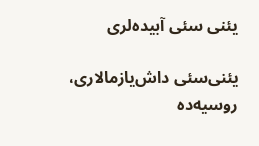یئنی سئی آبیده‌لری

یئنی‌سئی داش‌یازمالاری، روسیه‌ده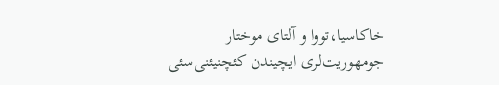خاکاسیا،تووا و آلتای موختار جومهوریت‌لری ایچیندن کئچنیئنی‌سئی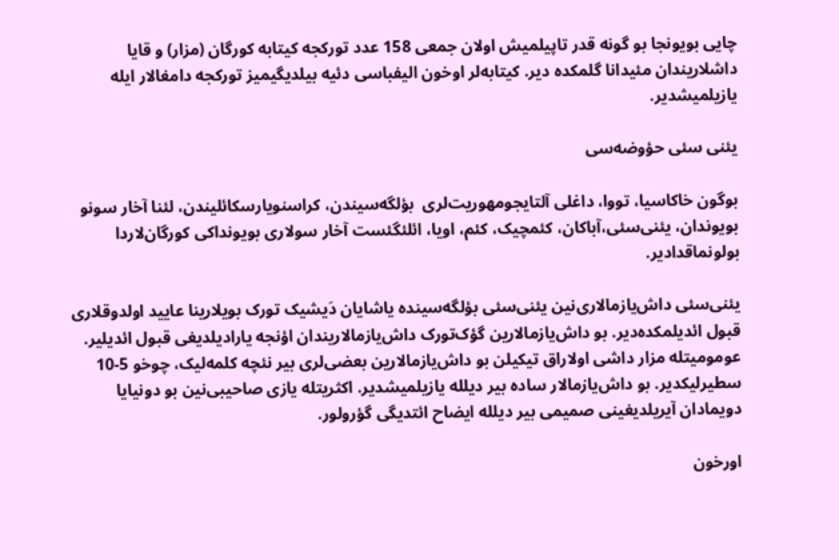چایی بویونجا بو گونه قدر تاپیلمیش اولان جمعی 158 عدد تورکجه کیتابه کورگان (مزار) و قایا داشلاریندان مئیدانا گلمکده دیر. کیتابه‌لر اوخون الیفباسی دئیه بیلدیگیمیز تورکجه دامغالار ایله یازیلمیشدیر.

یئنی سئی حؤوضه‌سی

بوگون خاکاسیا، تووا، داغلی آلتایجومهوریت‌لری  بؤلگه‌سیندن، کراسنویارسکائلیندن، لئنا آخار سونو بویوندان، یئنی‌سئی،آباکان، کئمچیک، کئم، اویا، ائلئگئست آخار سولاری بویونداکی کورگان‌لاردا بولونماقدادیر.

یئنی‌سئی داش‌یازمالاری‌نین یئنی‌سئی بؤلگه‌سینده یاشایان دَیشیک تورک بویلارینا عایید اولدوقلاری قبول ائدیلمکده‌دیر. بو داش‌یازمالارین گؤک‌تورک داش‌یازمالاریندان اؤنجه یارادیلدیغی قبول ائدیلیر. عومومیتله مزار داشی اولاراق تیکیلن بو داش‌یازمالارین بعضی‌لری بیر نئچه کلمه‌لیک، چوخو 5-10 سطیرلیکدیر. بو داش‌یازمالار ساده بیر دیلله یازیلمیشدیر. اکثریتله یازی صاحیبی‌نین بو دونیایا دویمادان آیریلدیغینی صمیمی بیر دیلله ایضاح ائتدیگی گؤرولور.

اورخون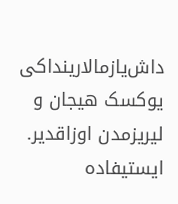داش‌یازمالارینداکی  یوکسک هیجان و لیریزمدن اوزاقدیر. ایستیفاده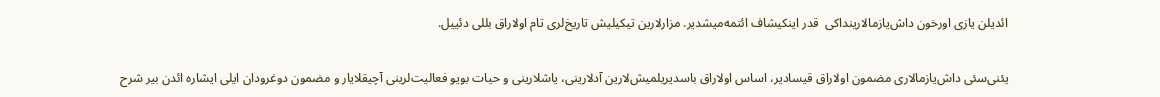ائدیلن یازی اورخون داش‌یازمالارینداکی  قدر اینکیشاف ائتمه‌میشدیر. مزارلارین تیکیلیش تاریخ‌لری تام اولاراق بللی دئییل.

یئنی‌سئی داش‌یازمالاری مضمون اولاراق قیسادیر، اساس اولاراق باسدیریلمیش‌لارین آدلارینی، یاشلارینی و حیات بویو فعالیت‌لرینی آچیقلایار و مضمون دوغرودان ایلی ایشاره ائدن بیر شرح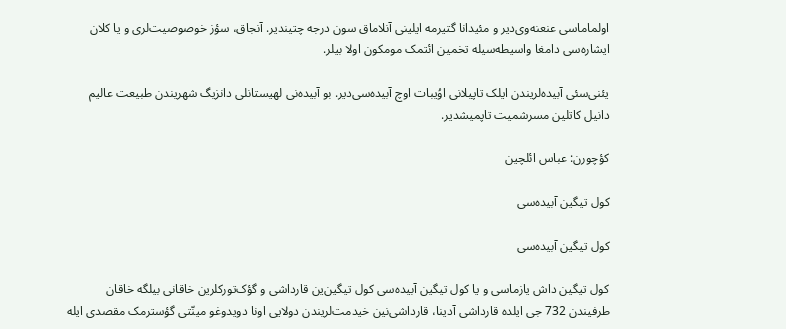اولماماسی عنعنه‌وی‌دیر و مئیدانا گتیرمه ایلینی آنلاماق سون درجه چتیندیر. آنجاق، سؤز خوصوصیت‌لری و یا کلان ایشاره‌سی دامغا واسیطه‌سیله تخمین ائتمک مومکون اولا بیلر.

یئنی‌سئی آبیده‌لریندن ایلک تاپیلانی اوُیبات اوچ آبیده‌سی‌دیر. بو آبیده‌نی لهیستانلی دانزیگ شهریندن طبیعت عالیم دانیل کاتلین مسرشمیت تاپمیشدیر.

کؤچورن: عباس ائلچین

کول تیگین آبیده‌سی

کول تیگین آبیده‌سی

کول تیگین داش یازماسی و یا کول تیگین آبیده‌سی کول تیگین‌ین قارداشی و گؤک‌تورکلرین خاقانی بیلگه خاقان طرفیندن 732 جی ایلده قارداشی آدینا، قارداشی‌نین خیدمت‌لریندن دولایی اونا دویدوغو مینّتی گؤسترمک مقصدی ایله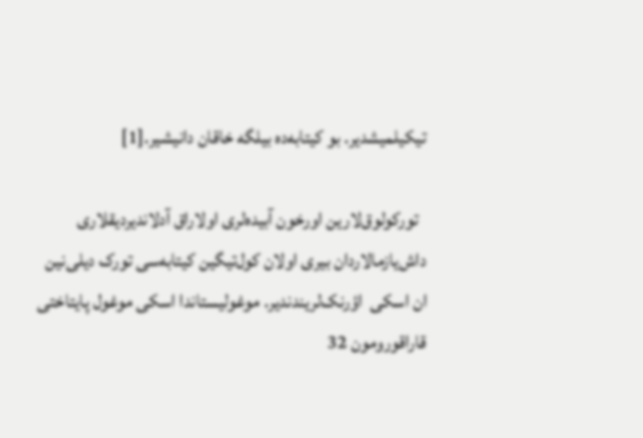تیکیلمیشدیر. بو کیتابه‌ده بیلگه خاقان دانیشیر.[1]

  تورکولوق‌لارین اورخون آبیده‌لری اولاراق آدلاندیردیقلاری داش‌یازمالاردان بیری اولان کول‌تیگین کیتابه‌سی تورک دیلی‌نین ان اسکی  اؤرنک‌لریندندیر. موغولیستاندا اسکی موغول پایتاختی قاراقورومون 32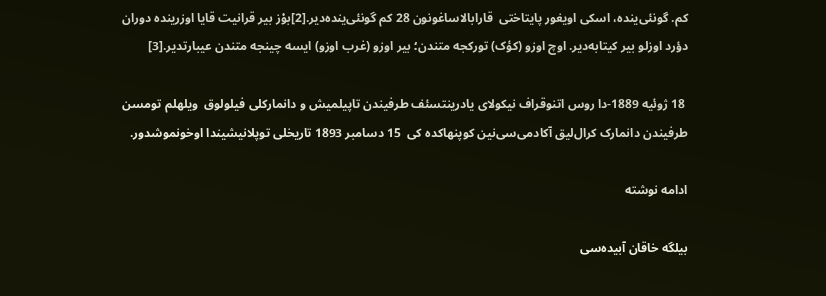کم. گونئی‌ینده، اسکی اویغور پایتاختی  قارابالاساغونون 28 کم گونئی‌ینده‌دیر.[2]بوْز بیر قرانیت قایا اوزرینده دوران دؤرد اوزلو بیر کیتابه‌دیر. اوچ اوزو (کؤک) تورکجه متندن؛ بیر اوزو (غرب اوزو) ایسه چینجه متندن عیبارتدیر.[3]

 18 ژوئیه 1889-دا روس اتنوقراف نیکولای یادرینتسئف طرفیندن تاپیلمیش و دانمارکلی فیلولوق  ویلهلم تومسن طرفیندن دانمارک کرال‌لیق آکادمی‌سی‌نین کوپنهاکده کی  15 دسامبر 1893 تاریخلی توپلانیشیندا اوخونموشدور.

ادامه نوشته

بیلگه خاقان آبیده‌سی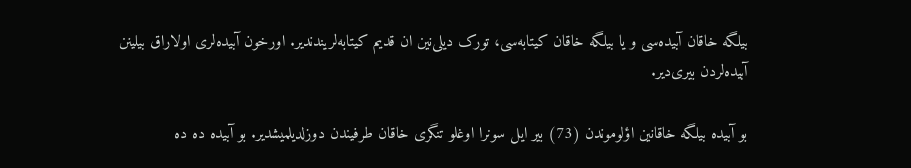بیلگه خاقان آبیده‌سی و یا بیلگه خاقان کیتابه‌سی، تورک دیلی‌نین ان قدیم کیتابه‌لریندندیر. اورخون آبیده‌لری اولاراق بیلینن آبیده‌لردن بیری‌دیر.

بو آبیده بیلگه خاقانین اؤلوموندن (73) بیر ایل سونرا اوغلو تنگری خاقان طرفیندن دوزلدیلمیشدیر. بو آبیده ده ده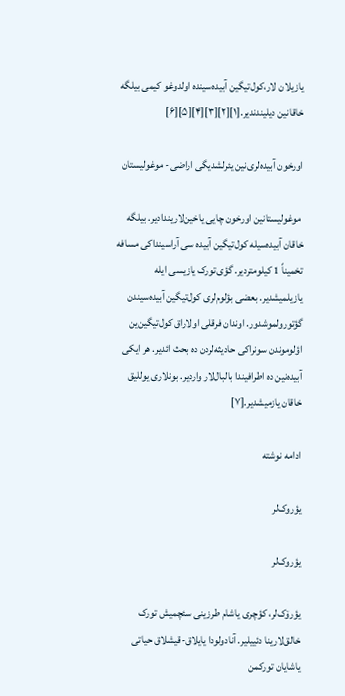یازیلان لار،کول‌تیگین آبیده‌سینده اولدوغو کیمی بیلگه خاقانین دیلیندندیر.[۱][۲][۳][۴][۵][۶]

اورخون آبیده‌لری‌نین یئرلشدیگی اراضی- موغولیستان

 موغولیستانین اورخون چایی یاخین‌لاریندادیر. بیلگه خاقان آبیده‌سیله کول‌تیگین آبیده سی آراسینداکی مسافه تخمیناً 1 کیلومتردیر. گؤی‌تورک یازیسی ایله یازیلمیشدیر. بعضی بؤلوم‌لری کول‌تیگین آبیده‌سیندن گؤتورولموشدور. اوندان فرقلی اولاراق کول‌تیگین‌ین اؤلوموندن سونراکی حادیثه‌لردن ده بحث ائدیر. هر ایکی آبیده‌نین ده اطرافیندا بالبال‌لار واردیر. بونلاری یوللیق خاقان یازمیشدیر.[۷]

ادامه نوشته

یؤروک‌لر

یؤروک‌لر

یؤرۆک‌لر، کؤچری یاشام طرزینی سئچمیش تورک خالق‌لارینا دئییلیر. آنادولودا یایلاق-قیشلاق حیاتی یاشایان تورکمن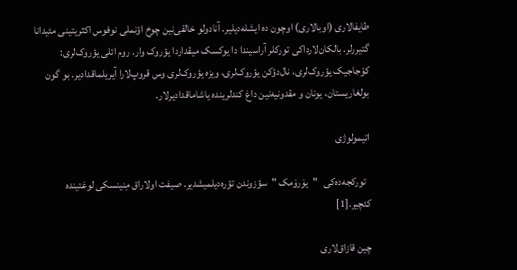طایفالاری (اوبالاری) اوچون ده ایشله‌دیلیر. آنادولو خالقی‌نین چوخ اؤنملی نوفوس اکثریتینی مئیدانا گتیررلر. بالکان‌لارداکی تورکلر آراسیندا دا یوکسک میقداردا یؤروک وار. روم ائلی یؤروک‌لری: کوْجاجیک یؤروک‌لری، نال‌دؤکن یؤروک‌لری، ویزه یؤروک‌لری وس قروپ‌لارا آیریلماقدادیر. بو گون بولغاریستان، یونان و مقدونیه‌نین داغ کندلرینده یاشاماقدادیرلار.

اتیمولوژی

  تورکجه‌ده‌کی   "یۆرۆمک "  سؤزوندن تؤره‌دیلمیشدیر. صیفت اولاراق مِنینسکی لوغتینده کئچیر.[1]

چین قازاق‌لاری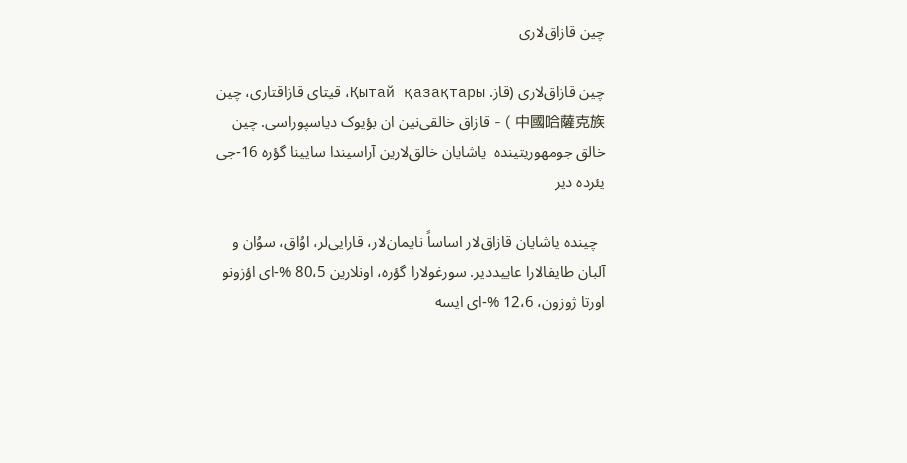چین قازاق‌لاری

چین قازاق‌لاری (قاز. Қытай қазақтары، قیتای قازاقتارى، چین中國哈薩克族 ) - قازاق خالقی‌نین ان بؤیوک دیاسپوراسی. چین خالق جومهوریتینده  یاشایان خالق‌لارین آراسیندا سایینا گؤره 16-جی یئرده دیر

  چینده یاشایان قازاق‌لار اساساً نایمان‌لار، قارایی‌لر، اوُاق، سوُان و آلبان طایفالارا عاییددیر. سورغولارا گؤره، اونلارین 80،5 %-ای اؤزونو اورتا ژوزون، 12،6 %-ای ایسه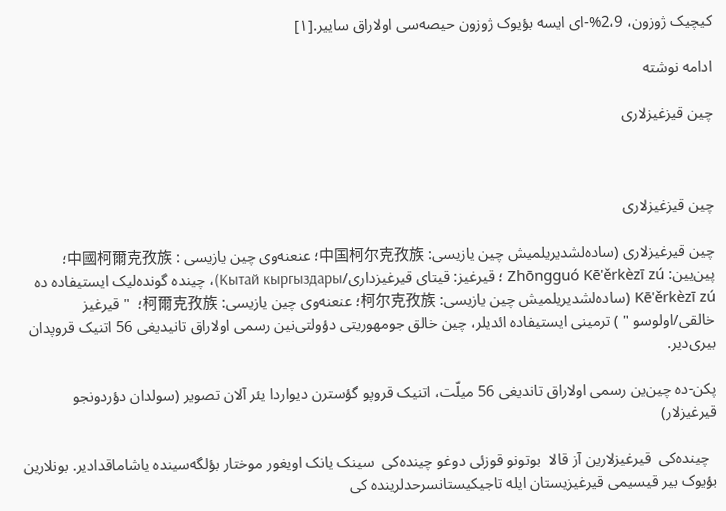کیچیک ژوزون، 2،9%-ای ایسه بؤیوک ژوزون حیصه‌سی اولاراق ساییر.[۱]

ادامه نوشته

چین قیزغیزلاری



چین قیزغیزلاری

چین قیرغیزلاری (ساده‌لشدیریلمیش چین یازیسی: 中国柯尔克孜族؛ عنعنه‌وی چین یازیسی : 中國柯爾克孜族؛ پین‌یین: Zhōngguó Kē'ěrkèzī zú ؛ قیرغیز: قیتای قیرغیزداری/Кытай кыргыздары)، چینده گونده‌لیک ایستیفاده ده Kē'ěrkèzī zú (ساده‌لشدیریلمیش چین یازیسی: 柯尔克孜族؛ عنعنه‌وی چین یازیسی: 柯爾克孜族؛  " قیرغیز خالقی/اولوسو " ) ترمینی ایستیفاده ائدیلر، چین خالق جومهوریتی دؤولتی‌نین رسمی اولاراق تانیدیغی 56 اتنیک قروپدان بیری‌دیر.

پکن-ده چین‌ین رسمی اولاراق تاندیغی 56 میلّت، اتنیک قروپو گؤسترن دیواردا یئر آلان تصویر (سولدان دؤردونجو قیرغیزلار)

  چینده‌کی  قیرغیزلارین آز قالا  بوتونو قوزئی دوغو چینده‌کی  سینک یانک اویغور موختار بؤلگه‌سینده یاشاماقدادیر. بونلارین بؤیوک بیر قیسیمی قیرغیزیستان ایله تاجیکیستانسرحدلرینده کی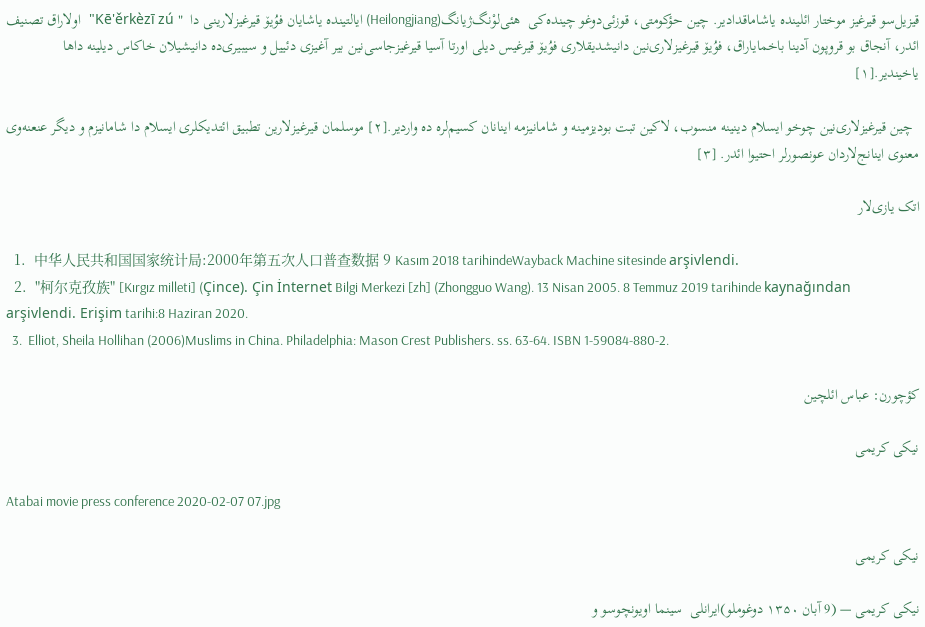قیزیل‌سو قیرغیز موختار ائلینده یاشاماقدادیر. چین حؤکومتی، قوزئی‌دوغو چینده‌کی  هئی‌لوْنگ‌ژیانگ(Heilongjiang) ایالتینده یاشایان فوُیۆ قیرغیزلارینی دا  " Kē'ěrkèzī zú"  اولاراق تصنیف ائدر، آنجاق بو قروپون آدینا باخمایاراق، فوُیۆ قیرغیزلاری‌نین دانیشدیقلاری فوُیۆ قیرغیس دیلی اورتا آسیا قیرغیزجاسی‌نین بیر آغیزی دئییل و سیبیری‌ده دانیشیلان خاکاس دیلینه داها یاخیندیر.[۱]

  چین قیرغیزلاری‌نین چوخو ایسلام دینینه منسوب، لاکین تبت بودیزمینه و شامانیزمه اینانان کسیم‌لره ده واردیر.[۲] موسلمان قیرغیزلارین تطبیق ائتدیکلری ایسلام دا شامانیزم و دیگر عنعنه‌وی معنوی اینانج‌لاردان عونصورلر احتیوا ائدر. [۳]

اتک یازی‌لار

  1.  中华人民共和国国家统计局:2000年第五次人口普查数据 9 Kasım 2018 tarihindeWayback Machine sitesinde arşivlendi.
  2.  "柯尔克孜族" [Kırgız milleti] (Çince). Çin İnternet Bilgi Merkezi [zh] (Zhongguo Wang). 13 Nisan 2005. 8 Temmuz 2019 tarihinde kaynağından arşivlendi. Erişim tarihi:8 Haziran 2020.
  3.  Elliot, Sheila Hollihan (2006)Muslims in China. Philadelphia: Mason Crest Publishers. ss. 63-64. ISBN 1-59084-880-2.

کؤچورن: عباس ائلچین

نیکی کریمی

Atabai movie press conference 2020-02-07 07.jpg

نیکی کریمی

نیکی کریمی — (9 آبان ۱۳۵۰ دوغوملو)ایرانلی  سینما اویونچوسو و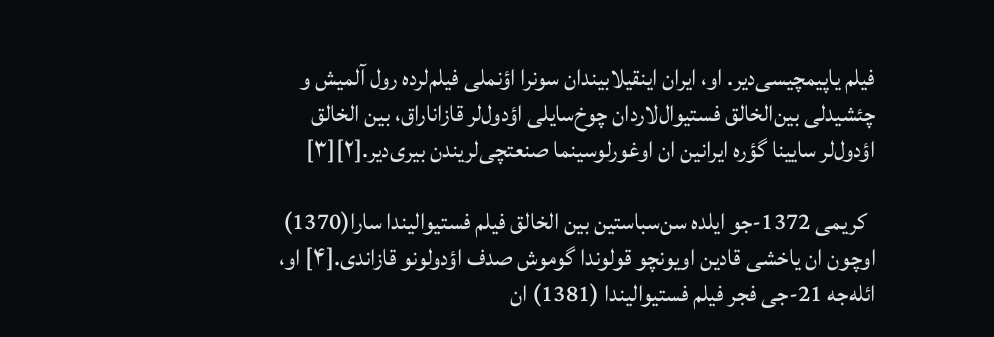فیلم یاپیمچیسی‌دیر. او، ایران اینقیلابیندان سونرا اؤنملی فیلم‌لرده رول آلمیش و چئشیدلی بین‌الخالق فستیوال‌لاردان چوخ‌سایلی اؤدول‌لر قازاناراق، بین الخالق اؤدول‌لر سایینا گؤره ایرانین ان اوغورلوسینما صنعتچی‌لریندن بیری‌دیر.[۲][۳]

  کریمی 1372-جو ایلده سن‌سباستین بین الخالق فیلم فستیوالیندا سارا(1370) اوچون ان یاخشی قادین اویونچو قولوندا گوموش صدف اؤدولونو قازاندی.[۴] او، ائله‌جه 21-جی فجر فیلم فستیوالیندا (1381) ان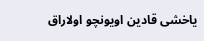یاخشی قادین اویونچو اولاراق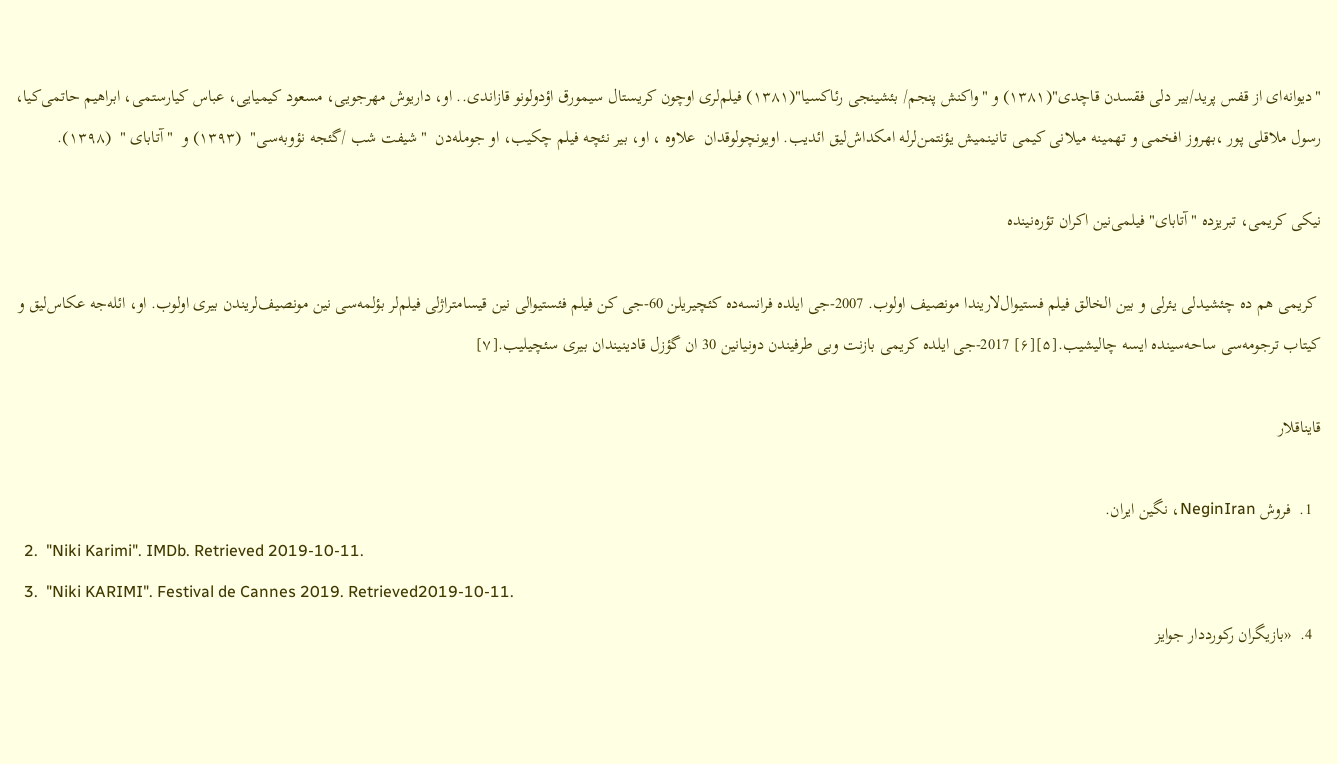"دیوانه‌ای از قفس پرید/بیر دلی فقسدن قاچدی"(۱۳۸۱) و "واکنش پنجم/ بئشینجی رئاکسیا"(۱۳۸۱) فیلم‌لری اوچون کریستال سیمورق اؤدولونو قازاندی.. او، داریوش مهرجویی، مسعود کیمیایی، عباس کیارستمی، ابراهیم حاتمی‌کیا، رسول ملاقلی پور ،بهروز افخمی و تهمینه میلانی کیمی تانینمیش یؤنتمن‌لرله امکداش‌لیق ائدیب. اویونچولوقدان  علاوه ، او، بیر نئچه فیلم چکیب، او جومله‌دن  "شیفت شب /گئجه نؤوبه‌سی"  (۱۳۹۳) و  " آتابای "  (۱۳۹۸).

نیکی کریمی، تبریزده "آتابای" فیلمی‌نین اکران تؤره‌نینده

 کریمی هم ده چئشیدلی یئرلی و بین الخالق فیلم فستیوال‌لاریندا مونصیف اولوب. 2007-جی ایلده فرانسه‌ده کئچیریلن 60-جی کن فیلم فئستیوالی نین قیسامتراژلی فیلم‌لر بؤلمه‌سی نین مونصیف‌لریندن بیری اولوب. او، ائله‌جه عکاس‌لیق و کیتاب ترجومه‌سی ساحه‌سینده ایسه چالیشیب.[۵][۶] 2017-جی ایلده کریمی بازنت وبی طرفیندن دونیانین 30 ان گؤزل قادینیندان بیری سئچیلیب.[۷]

قایناقلار

  1.  فروش NeginIran، نگین ایران.
  2.  "Niki Karimi". IMDb. Retrieved 2019-10-11.
  3.  "Niki KARIMI". Festival de Cannes 2019. Retrieved2019-10-11.
  4.  «بازیگران رکورددار جوایز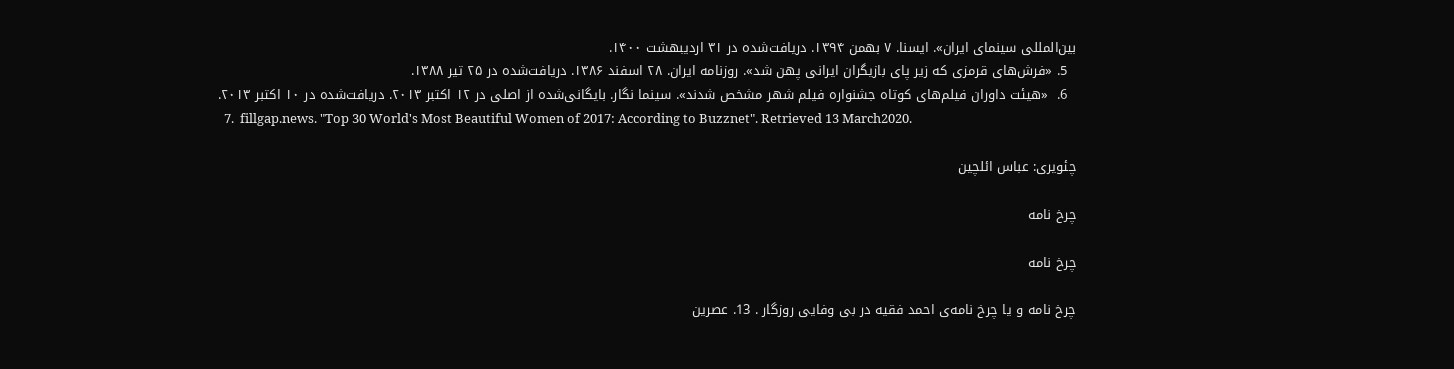بین‌المللی سینمای ایران». ایسنا. ۷ بهمن ۱۳۹۴. دریافت‌شده در ۳۱ اردیبهشت ۱۴۰۰.
  5. «فرش‌های قرمزی که زیر پای بازیگران ایرانی پهن شد». روزنامه ایران. ۲۸ اسفند ۱۳۸۶. دریافت‌شده در ۲۵ تیر ۱۳۸۸.
  6.  «هیئت داوران فیلم‌های کوتاه جشنواره فیلم شهر مشخص شدند». سینما نگار. بایگانی‌شده از اصلی در ۱۲ اکتبر ۲۰۱۳. دریافت‌شده در ۱۰ اکتبر ۲۰۱۳.
  7.  fillgap.news. "Top 30 World's Most Beautiful Women of 2017: According to Buzznet". Retrieved 13 March2020.

چئویری: عباس ائلچین

چرخ نامه

چرخ نامه

چرخ نامه و یا چرخ نامه‌‌ی احمد فقیه در بی‌ وفایی روزگار . 13. عصرین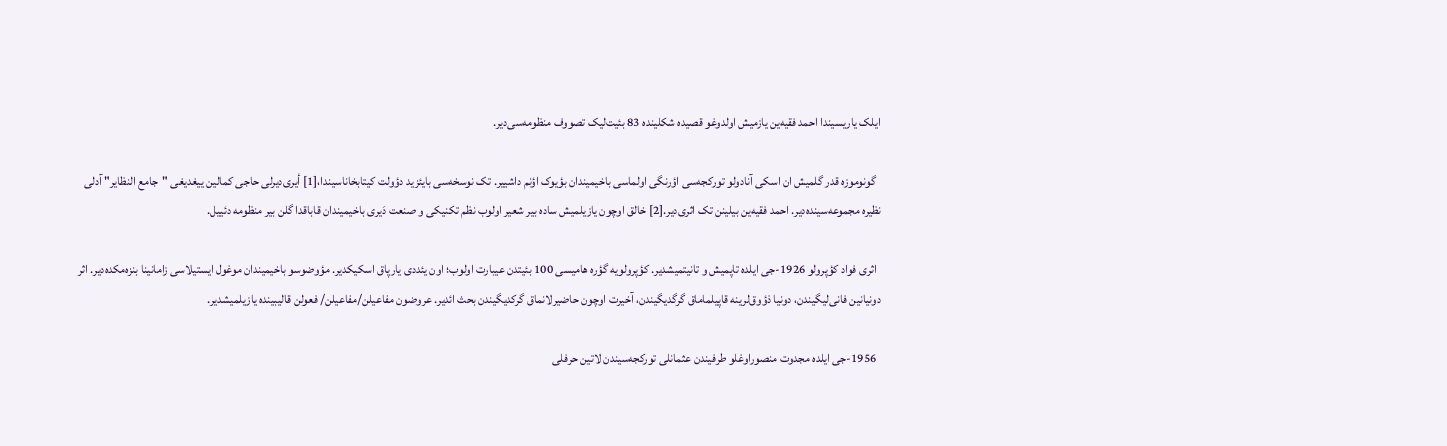ایلک یاریسیندا احمد فقیه‌ین یازمیش اولدوغو قصیده شکلینده 83 بئیت‌لیک تصووف منظومه‌سی‌دیر.

  گونوموزه قدر گلمیش ان اسکی آنادولو تورکجه‌سی اؤرنگی اولماسی باخیمیندان بؤیوک اؤنم داشییر. تک نوسخه‌سی بایئزید دؤولت کیتابخاناسیندا،[1] أیری‌دیرلی حاجی کمالین ییغدیغی "جامع النظایر" آدلی نظیره مجموعه‌سینده‌دیر. احمد فقیه‌ین بیلینن تک اثری‌دیر.[2] خالق اوچون یازیلمیش ساده بیر شعیر اولوب نظم تکنیکی و صنعت دَیری باخیمیندان قاباقدا گلن بیر منظومه دئییل.

  اثری فواد کؤپرولو 1926-جی ایلده تاپمیش و تانیتمیشدیر. کؤپرولویه گؤره هامیسی 100 بئیتدن عیبارت اولوب؛ اون یئددی یارپاق اسکیکدیر. مؤوضوسو باخیمیندان موغول ایستیلاسی زامانینا بنزه‌مکده‌دیر. اثر دونیانین فانی‌لیگیندن، دونیا ذؤوق‌لرینه قاپیلماماق گرگدیگیندن، آخیرت اوچون حاضیرلانماق گرکدیگیندن بحث ائدیر. عروضون مفاعیلن/مفاعیلن/ فعولن قالیبینده یازیلمیشدیر.

  1956-جی ایلده مجدوت منصوراوغلو طرفیندن عثمانلی تورکجه‌سیندن لاتین حرفلی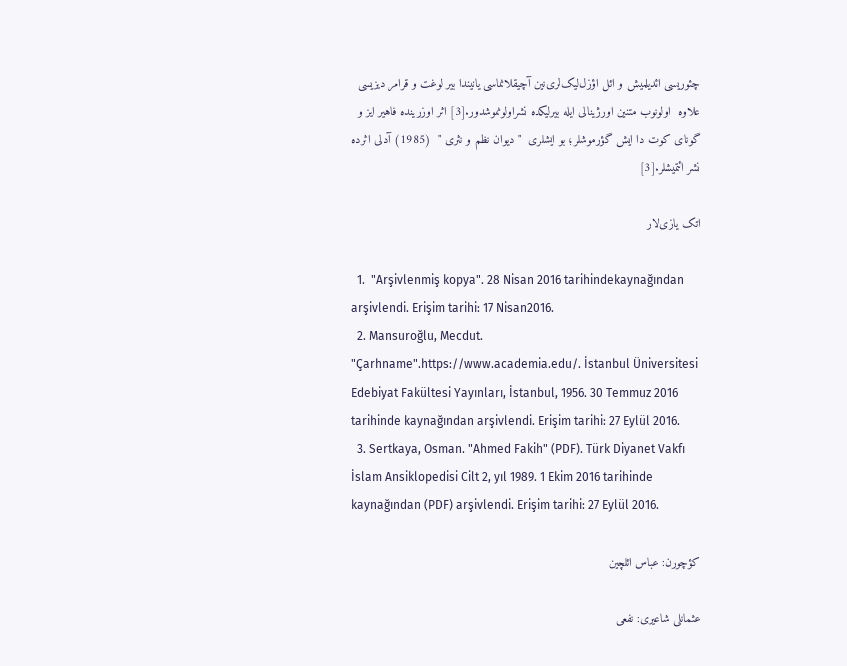چئوریسی ائدیلمیش و ائل اؤزل‌لیک‌لری‌نین آچیقلانماسی یانیندا بیر لوغت و قرامر دیزیسی علاوه  اولونوب متنین اورژینالی ایله بیرلیکده نشراولونموشدور.[3] اثر اوزرینده فاهیر ایز و گونای کوت دا ایش گؤرموشلر؛ بو ایشلری  " دیوان نظم و نثری "  (1985) آدلی اثرده نشر ائتمیشلر.[3]

اتک یازی‌لار

  1.  "Arşivlenmiş kopya". 28 Nisan 2016 tarihindekaynağından arşivlendi. Erişim tarihi: 17 Nisan2016.
  2. Mansuroğlu, Mecdut. "Çarhname".https://www.academia.edu/. İstanbul Üniversitesi Edebiyat Fakültesi Yayınları, İstanbul, 1956. 30 Temmuz 2016 tarihinde kaynağından arşivlendi. Erişim tarihi: 27 Eylül 2016.
  3. Sertkaya, Osman. "Ahmed Fakih" (PDF). Türk Diyanet Vakfı İslam Ansiklopedisi Cilt 2, yıl 1989. 1 Ekim 2016 tarihinde kaynağından (PDF) arşivlendi. Erişim tarihi: 27 Eylül 2016.

کؤچورن: عباس ائلچین

عثمانلی شاعیری: نفعی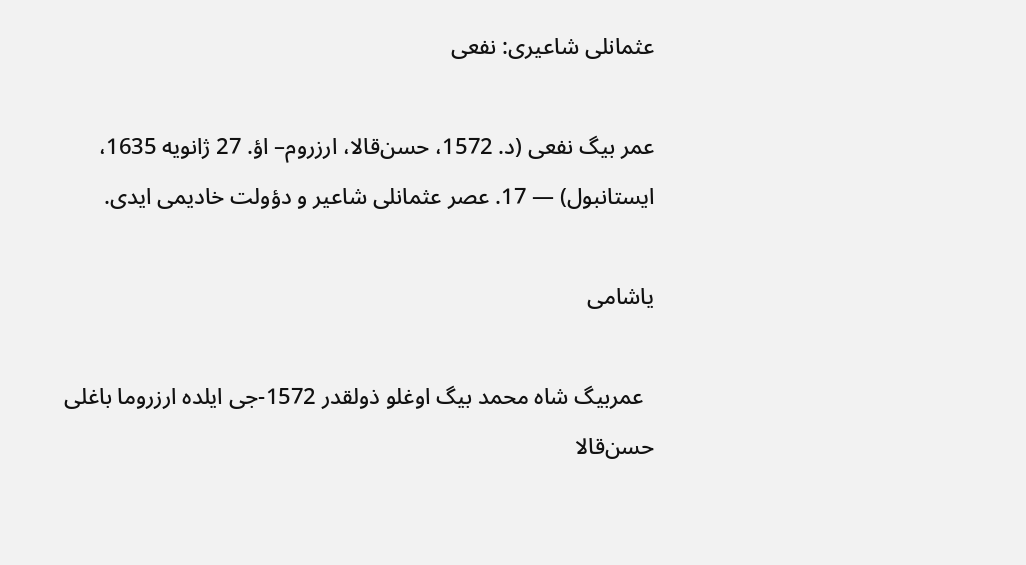عثمانلی شاعیری: نفعی

عمر بیگ نفعی (د. 1572، حسن‌قالا، ارزروم– اؤ. 27 ژانویه 1635، ایستانبول) — 17. عصر عثمانلی شاعیر و دؤولت خادیمی ایدی.

یاشامی

  عمربیگ شاه‌ محمد بیگ اوغلو ذولقدر 1572-جی ایلده ارزروما باغلی حسن‌قالا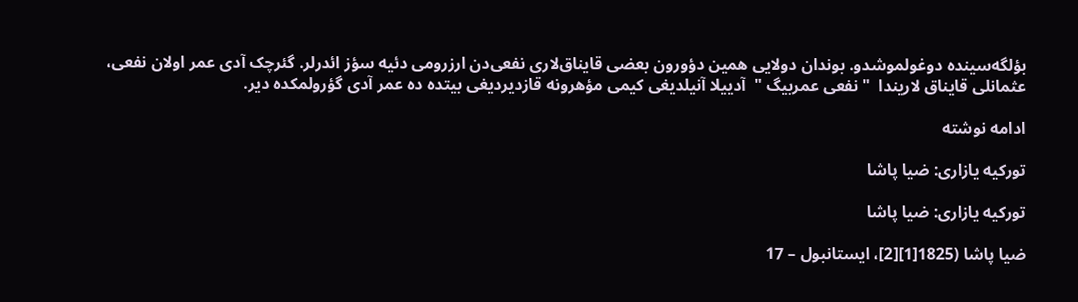بؤلگه‌سینده دوغولموشدو. بوندان دولایی همین دؤورون بعضی قایناق‌لاری نفعی‌دن ارزرومی دئیه سؤز ائدرلر. گئرچک آدی عمر اولان نفعی، عثمانلی قایناق لاریندا  " نفعی عمربیگ "  آدییلا آنیلدیغی کیمی مؤهرونه قازدیردیغی بیتده ده عمر آدی گؤرولمکده دیر.

ادامه نوشته

تورکیه یازاری: ضیا پاشا

تورکیه یازاری: ضیا پاشا

ضیا پاشا (1825[1][2]، ایستانبول – 17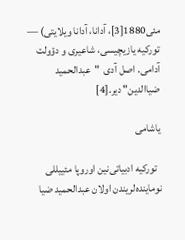مئی1880[3]، آدانا، آدانا ویلایتی) — تورکیه یازیچیسی، شاعیری و دؤولت آدامی. اصل آدی  "عبدالحمید ضیاالدین‌" دیر.[4]

یاشامی

  تورکیه ادبیاتی‌نین اوروپا مئییللی نوماینده‌لریندن اولان عبدالحمید ضیا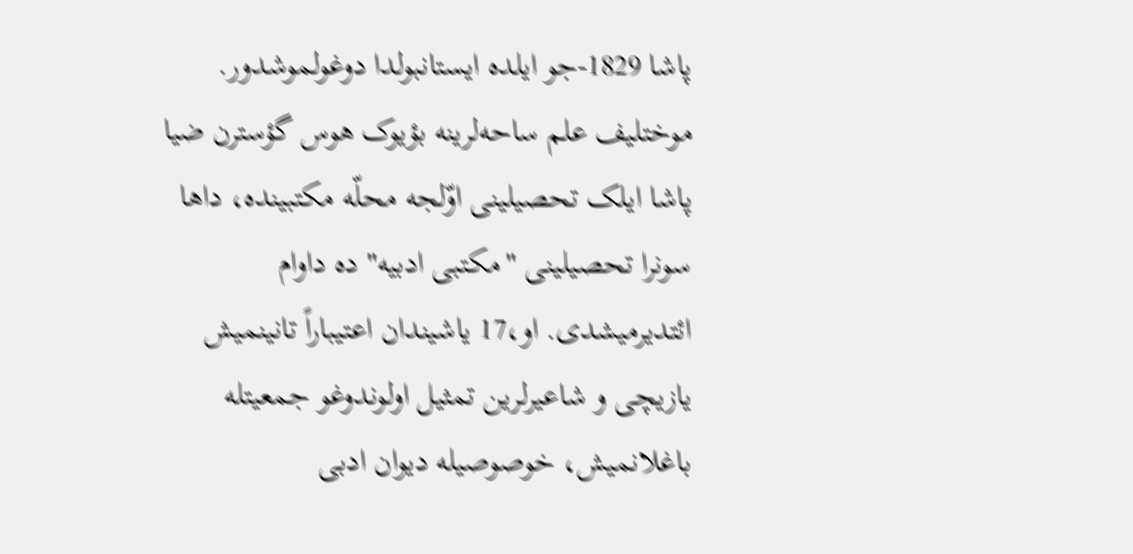پاشا 1829-جو ایلده ایستانبولدا دوغولموشدور. موختلیف علم ساحه‌لرینه بؤیوک هوس گؤسترن ضیا پاشا ایلک تحصیلینی اوّلجه محلّه مکتبینده، داها سونرا تحصیلینی "مکتبی ادبیه‌" ده داوام ائتدیرمیشدی. او،17 یاشیندان اعتیباراً تانینمیش یازیچی و شاعیرلرین تمثیل اولوندوغو جمعیتله باغلانمیش، خوصوصیله دیوان ادبی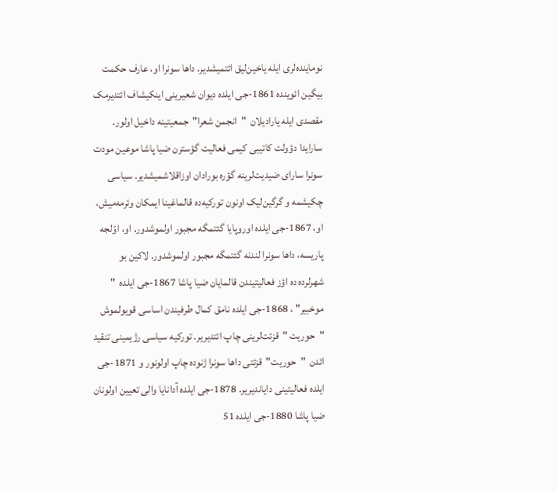نوماینده‌لری ایله یاخین‌لیق ائتمیشدیر. داها سونرا او، عارف حکمت بیگین ائوینده 1861-جی ایلده دیوان شعیرینی اینکیشاف ائتدیرمک مقصدی ایله یارادیلان  "انجمن شعرا‌"  جمعیتینه داخیل اولور. سارایدا دؤولت کاتیبی کیمی فعالیت گؤسترن ضیا پاشا موعین مودت سونرا سارای ضیدیت‌لرینه گؤره بورادان اوزاقلاشمیشدیر. سیاسی چکیشمه و گرگین‌لیک اونون تورکیه‌ده قالماغینا ایمکان وئرمه‌میش، او، 1867-جی ایلده اوروپایا گئتمگه مجبور اولموشدور. او، اوّلجه پاریسه، داها سونرا لندنه گئتمگه مجبور اولموشدور. لاکین بو شهرلرده ده اؤز فعالیتیندن قالمایان ضیا پاشا 1867-جی ایلده  " موخبیر‌" ، 1868-جی ایلده نامق کمال طرفیندن اساسی قویولموش  "حوریت "  قزئت‌لرینی چاپ ائتدیریر. تورکیه سیاسی رژیمینی تنقید ائدن  "حوریت‌"  قزئتی داها سونرا ژنوده چاپ اولونور و 1871-جی ایلده فعالیتینی دایاندیریر. 1878-جی ایلده آدانایا والی تعیین اولونان ضیا پاشا 1880-جی ایلده 51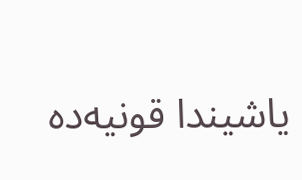یاشیندا قونیه‌ده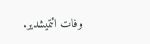وفات ائتمیشدیر.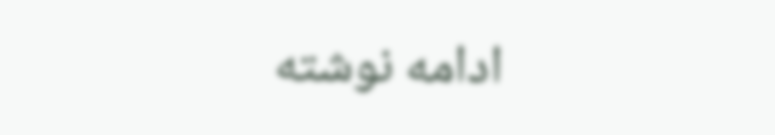ادامه نوشته